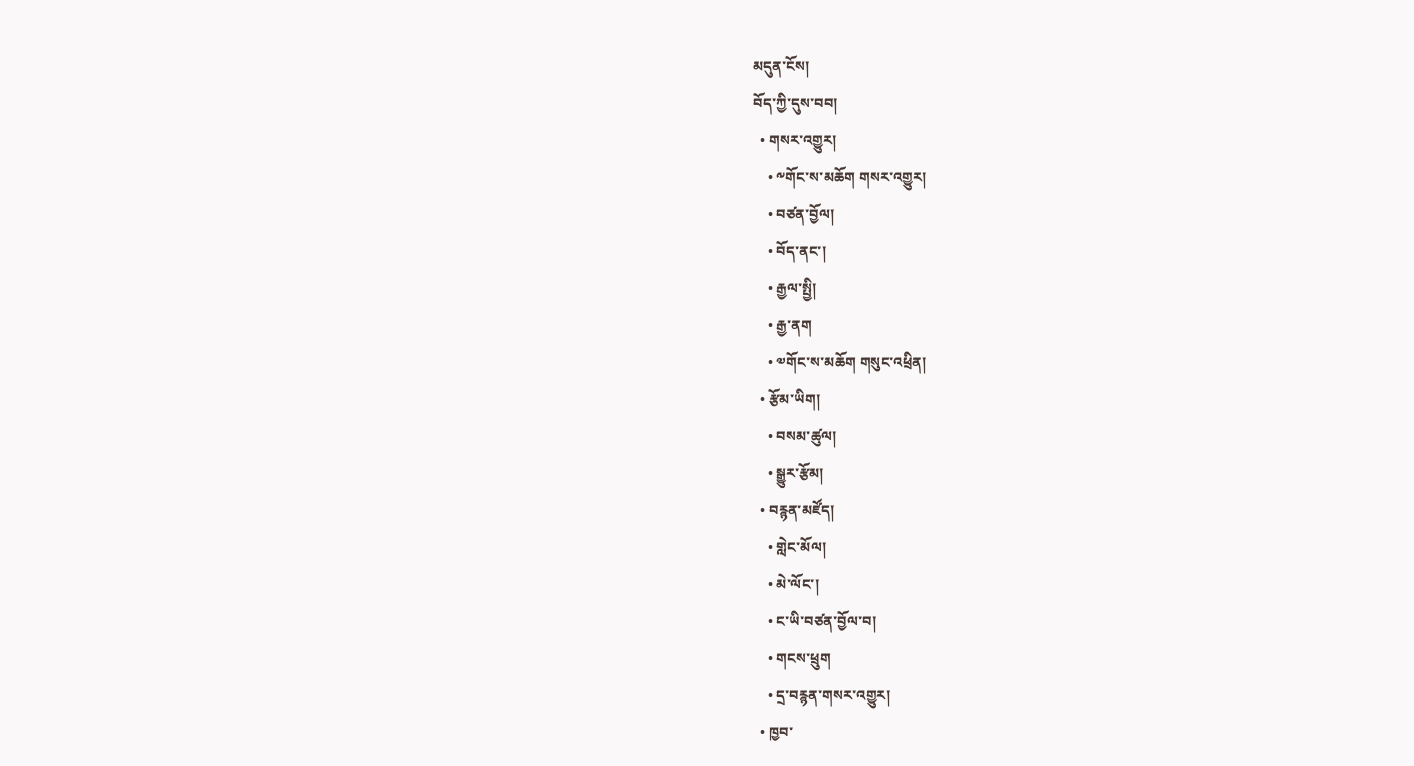མདུན་ངོས།
བོད་ཀྱི་དུས་བབ།
  • གསར་འགྱུར།
    • ༸གོང་ས་མཆོག གསར་འགྱུར།
    • བཙན་བྱོལ།
    • བོད་ནང་།
    • རྒྱལ་སྤྱི།
    • རྒྱ་ནག
    • ༧གོང་ས་མཆོག གསུང་འཕྲིན།
  • རྩོམ་ཡིག།
    • བསམ་ཚུལ།
    • སྒྱུར་རྩོམ།
  • བརྙན་མཛོད།
    • གླེང་མོལ།
    • མེ་ལོང་།
    • ང་ཡི་བཙན་བྱོལ་བ།
    • གངས་ཕྲུག
    • དྲ་བརྙན་གསར་འགྱུར།
  • ཁྱབ་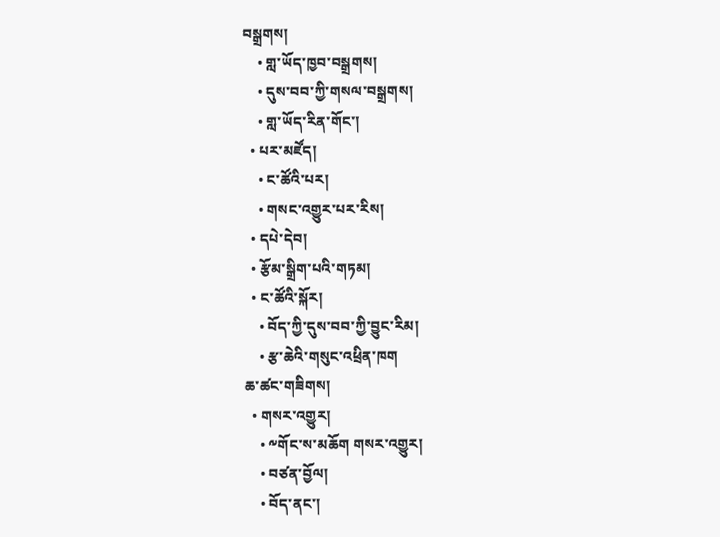བསྒྲགས།
    • གླ་ཡོད་ཁྱབ་བསྒྲགས།
    • དུས་བབ་ཀྱི་གསལ་བསྒྲགས།
    • གླ་ཡོད་རིན་གོང་།
  • པར་མཛོད།
    • ང་ཚོའི་པར།
    • གསང་འགྱུར་པར་རིས།
  • དཔེ་དེབ།
  • རྩོམ་སྒྲིག་པའི་གཏམ།
  • ང་ཚོའི་སྐོར།
    • བོད་ཀྱི་དུས་བབ་ཀྱི་བྱུང་རིམ།
    • རྩ་ཆེའི་གསུང་འཕྲིན་ཁག
ཆ་ཚང་གཟིགས།
  • གསར་འགྱུར།
    • ༸གོང་ས་མཆོག གསར་འགྱུར།
    • བཙན་བྱོལ།
    • བོད་ནང་།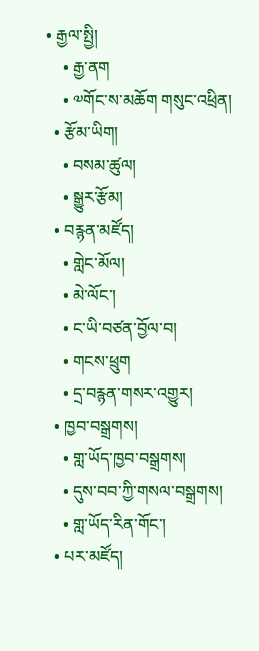• རྒྱལ་སྤྱི།
    • རྒྱ་ནག
    • ༧གོང་ས་མཆོག གསུང་འཕྲིན།
  • རྩོམ་ཡིག།
    • བསམ་ཚུལ།
    • སྒྱུར་རྩོམ།
  • བརྙན་མཛོད།
    • གླེང་མོལ།
    • མེ་ལོང་།
    • ང་ཡི་བཙན་བྱོལ་བ།
    • གངས་ཕྲུག
    • དྲ་བརྙན་གསར་འགྱུར།
  • ཁྱབ་བསྒྲགས།
    • གླ་ཡོད་ཁྱབ་བསྒྲགས།
    • དུས་བབ་ཀྱི་གསལ་བསྒྲགས།
    • གླ་ཡོད་རིན་གོང་།
  • པར་མཛོད།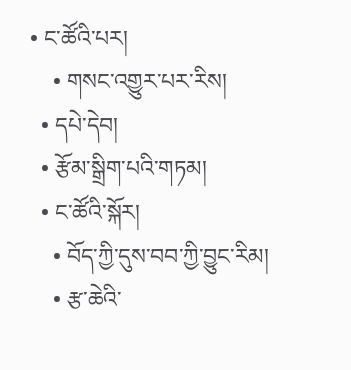• ང་ཚོའི་པར།
    • གསང་འགྱུར་པར་རིས།
  • དཔེ་དེབ།
  • རྩོམ་སྒྲིག་པའི་གཏམ།
  • ང་ཚོའི་སྐོར།
    • བོད་ཀྱི་དུས་བབ་ཀྱི་བྱུང་རིམ།
    • རྩ་ཆེའི་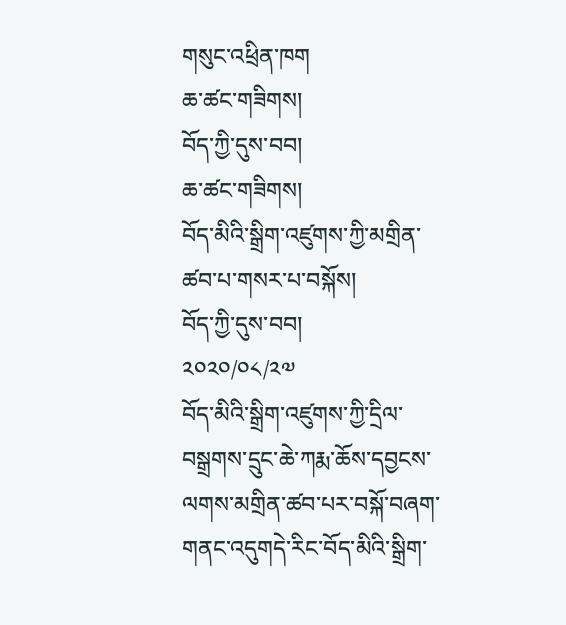གསུང་འཕྲིན་ཁག
ཆ་ཚང་གཟིགས།
བོད་ཀྱི་དུས་བབ།
ཆ་ཚང་གཟིགས།
བོད་མིའི་སྒྲིག་འཛུགས་ཀྱི་མགྲིན་ཚབ་པ་གསར་པ་བསྐོས།
བོད་ཀྱི་དུས་བབ།
༢༠༢༠/༠༨/༢༧
བོད་མིའི་སྒྲིག་འཛུགས་ཀྱི་དྲིལ་བསྒྲགས་དྲུང་ཆེ་ཀརྨ་ཆོས་དབྱངས་ལགས་མགྲིན་ཚབ་པར་བསྐོ་བཞག་གནང་འདུགདེ་རིང་བོད་མིའི་སྒྲིག་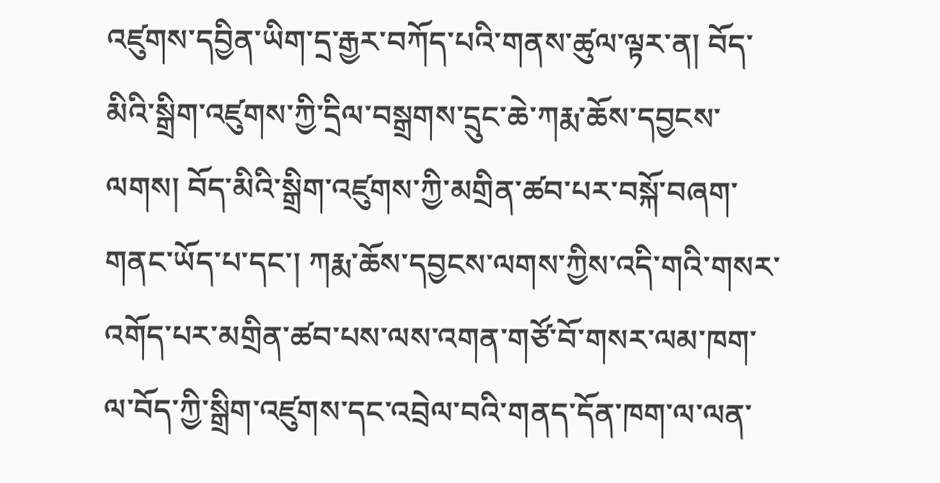འཛུགས་དབྱིན་ཡིག་དྲ་རྒྱར་བཀོད་པའི་གནས་ཚུལ་ལྟར་ན། བོད་མིའི་སྒྲིག་འཛུགས་ཀྱི་དྲིལ་བསྒྲགས་དྲུང་ཆེ་ཀརྨ་ཆོས་དབྱངས་ལགས། བོད་མིའི་སྒྲིག་འཛུགས་ཀྱི་མགྲིན་ཚབ་པར་བསྐོ་བཞག་གནང་ཡོད་པ་དང་། ཀརྨ་ཆོས་དབྱངས་ལགས་ཀྱིས་འདི་གའི་གསར་འགོད་པར་མགྲིན་ཚབ་པས་ལས་འགན་གཙོ་བོ་གསར་ལམ་ཁག་ལ་བོད་ཀྱི་སྒྲིག་འཛུགས་དང་འབྲེལ་བའི་གནད་དོན་ཁག་ལ་ལན་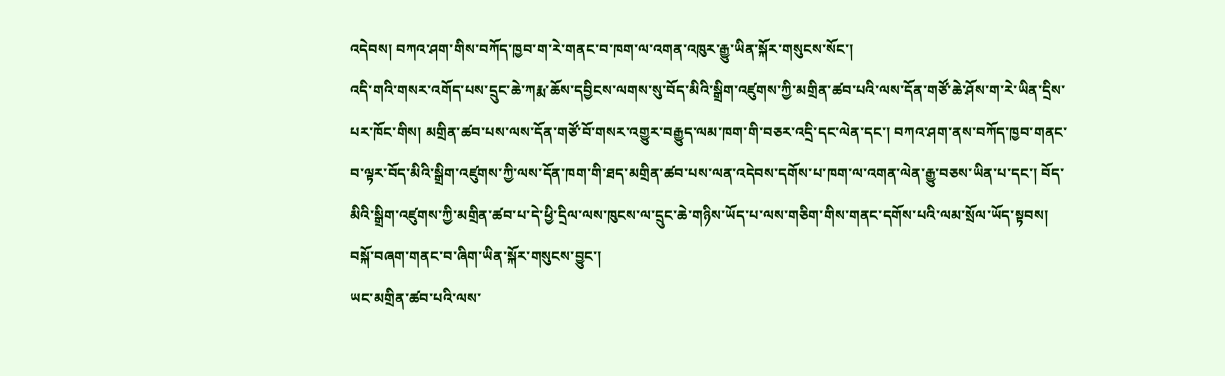འདེབས། བཀའ་ཤག་གིས་བཀོད་ཁྱབ་ག་རེ་གནང་བ་ཁག་ལ་འགན་འཁུར་རྒྱུ་ཡིན་སྐོར་གསུངས་སོང་།
འདི་གའི་གསར་འགོད་པས་དྲུང་ཆེ་ཀརྨ་ཆོས་དབྱིངས་ལགས་སུ་བོད་མིའི་སྒྲིག་འཛུགས་ཀྱི་མགྲིན་ཚབ་པའི་ལས་དོན་གཙོ་ཆེ་ཤོས་ག་རེ་ཡིན་དྲིས་པར་ཁོང་གིས། མགྲིན་ཚབ་པས་ལས་དོན་གཙོ་བོ་གསར་འགྱུར་བརྒྱུད་ལམ་ཁག་གི་བཅར་འདྲི་དང་ལེན་དང་། བཀའ་ཤག་ནས་བཀོད་ཁྱབ་གནང་བ་ལྟར་བོད་མིའི་སྒྲིག་འཛུགས་ཀྱི་ལས་དོན་ཁག་གི་ཐད་མགྲིན་ཚབ་པས་ལན་འདེབས་དགོས་པ་ཁག་ལ་འགན་ལེན་རྒྱུ་བཅས་ཡིན་པ་དང་། བོད་མིའི་སྒྲིག་འཛུགས་ཀྱི་མགྲིན་ཚབ་པ་དེ་ཕྱི་དྲིལ་ལས་ཁུངས་ལ་དྲུང་ཆེ་གཉིས་ཡོད་པ་ལས་གཅིག་གིས་གནང་དགོས་པའི་ལམ་སྲོལ་ཡོད་སྟབས། བསྐོ་བཞག་གནང་བ་ཞིག་ཡིན་སྐོར་གསུངས་བྱུང་།
ཡང་མགྲིན་ཚབ་པའི་ལས་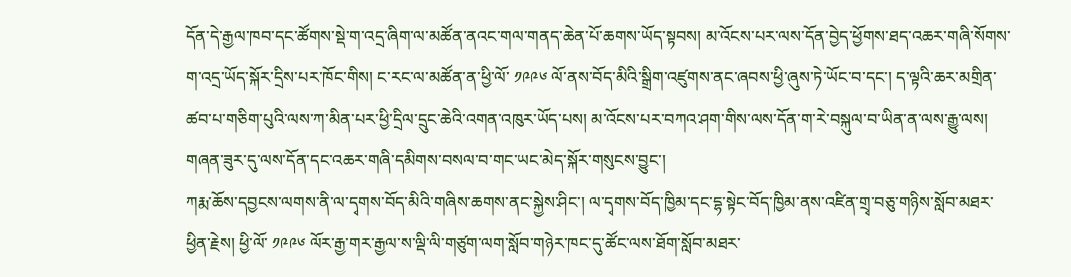དོན་དེ་རྒྱལ་ཁབ་དང་ཚོགས་སྡེ་ག་འདྲ་ཞིག་ལ་མཚོན་ནའང་གལ་གནད་ཆེན་པོ་ཆགས་ཡོད་སྟབས། མ་འོངས་པར་ལས་དོན་བྱེད་ཕྱོགས་ཐད་འཆར་གཞི་སོགས་ག་འདྲ་ཡོད་སྐོར་དྲིས་པར་ཁོང་གིས། ང་རང་ལ་མཚོན་ན་ཕྱི་ལོ་ ༡༩༩༦ ལོ་ནས་བོད་མིའི་སྒྲིག་འཛུགས་ནང་ཞབས་ཕྱི་ཞུས་ཏེ་ཡོང་བ་དང་། ད་ལྟའི་ཆར་མགྲིན་ཚབ་པ་གཅིག་པུའི་ལས་ཀ་མིན་པར་ཕྱི་དྲིལ་དྲུང་ཆེའི་འགན་འཁུར་ཡོད་པས། མ་འོངས་པར་བཀའ་ཤག་གིས་ལས་དོན་ག་རེ་བསྐུལ་བ་ཡིན་ན་ལས་རྒྱུ་ལས། གཞན་ཟུར་དུ་ལས་དོན་དང་འཆར་གཞི་དམིགས་བསལ་བ་གང་ཡང་མེད་སྐོར་གསུངས་བྱུང་།
ཀརྨ་ཆོས་དབྱངས་ལགས་ནི་ལ་དྭགས་བོད་མིའི་གཞིས་ཆགས་ནང་སྐྱེས་ཤིང་། ལ་དྭགས་བོད་ཁྱིམ་དང་དྷ་སྟེང་བོད་ཁྱིམ་ནས་འཛིན་གྲྭ་བཅུ་གཉིས་སློབ་མཐར་ཕྱིན་རྗེས། ཕྱི་ལོ་ ༡༩༩༦ ལོར་རྒྱ་གར་རྒྱལ་ས་ལྡི་ལི་གཙུག་ལག་སློབ་གཉེར་ཁང་དུ་ཚོང་ལས་ཐོག་སློབ་མཐར་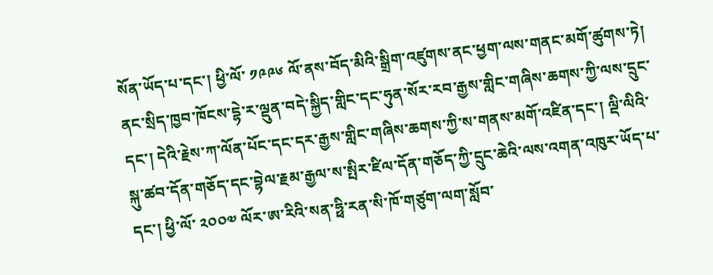སོན་ཡོད་པ་དང་། ཕྱི་ལོ་ ༡༩༩༦ ལོ་ནས་བོད་མིའི་སྒྲིག་འཛུགས་ནང་ཕྱག་ལས་གནང་མགོ་ཚུགས་ཏེ། ནང་སྲིད་ཁྱབ་ཁོངས་དྷེ་ར་ལྡུན་བདེ་སྐྱིད་གླིང་དང་ཧུན་སོར་རབ་རྒྱས་གླིང་གཞིས་ཆགས་ཀྱི་ལས་དྲུང་དང་། དེའི་རྗེས་ཀ་ལོན་པོང་དང་དར་རྒྱས་གླིང་གཞིས་ཆགས་ཀྱི་ས་གནས་མགོ་འཛིན་དང་། ལྡི་ལིའི་སྐུ་ཚབ་དོན་གཅོད་དང་བྷེལ་རྗམ་རྒྱལ་ས་སྤིར་ཛིལ་དོན་གཅོད་ཀྱི་དྲུང་ཆེའི་ལས་འགན་འཁུར་ཡོད་པ་དང་། ཕྱི་ལོ་ ༢༠༠༧ ལོར་ཨ་རིའི་སན་ཧྥི་རན་སི་ཁོ་གཙུག་ལག་སློབ་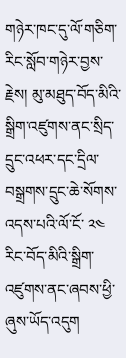གཉེར་ཁང་དུ་ལོ་གཅིག་རིང་སློབ་གཉེར་བྱས་རྗེས། མུ་མཐུད་བོད་མིའི་སྒྲིག་འཛུགས་ནང་སྲིད་དྲུང་འཕར་དང་དྲིལ་བསྒྲགས་དྲུང་ཆེ་སོགས་འདས་པའི་ལོ་ངོ་ ༢༤ རིང་བོད་མིའི་སྒྲིག་འཛུགས་ནང་ཞབས་ཕྱི་ཞུས་ཡོད་འདུག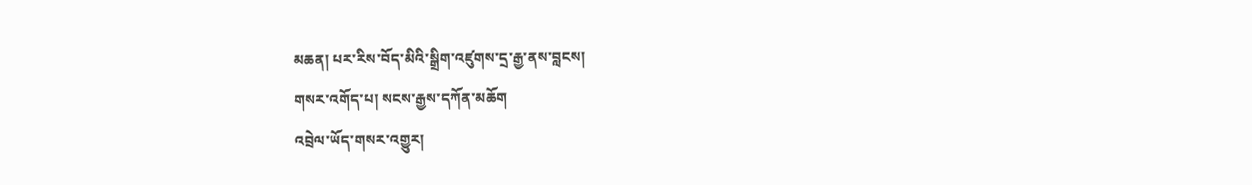མཆན། པར་རིས་བོད་མིའི་སྒྲིག་འཛུགས་དྲ་རྒྱ་ནས་བླངས།
གསར་འགོད་པ། སངས་རྒྱས་དཀོན་མཆོག
འབྲེལ་ཡོད་གསར་འགྱུར།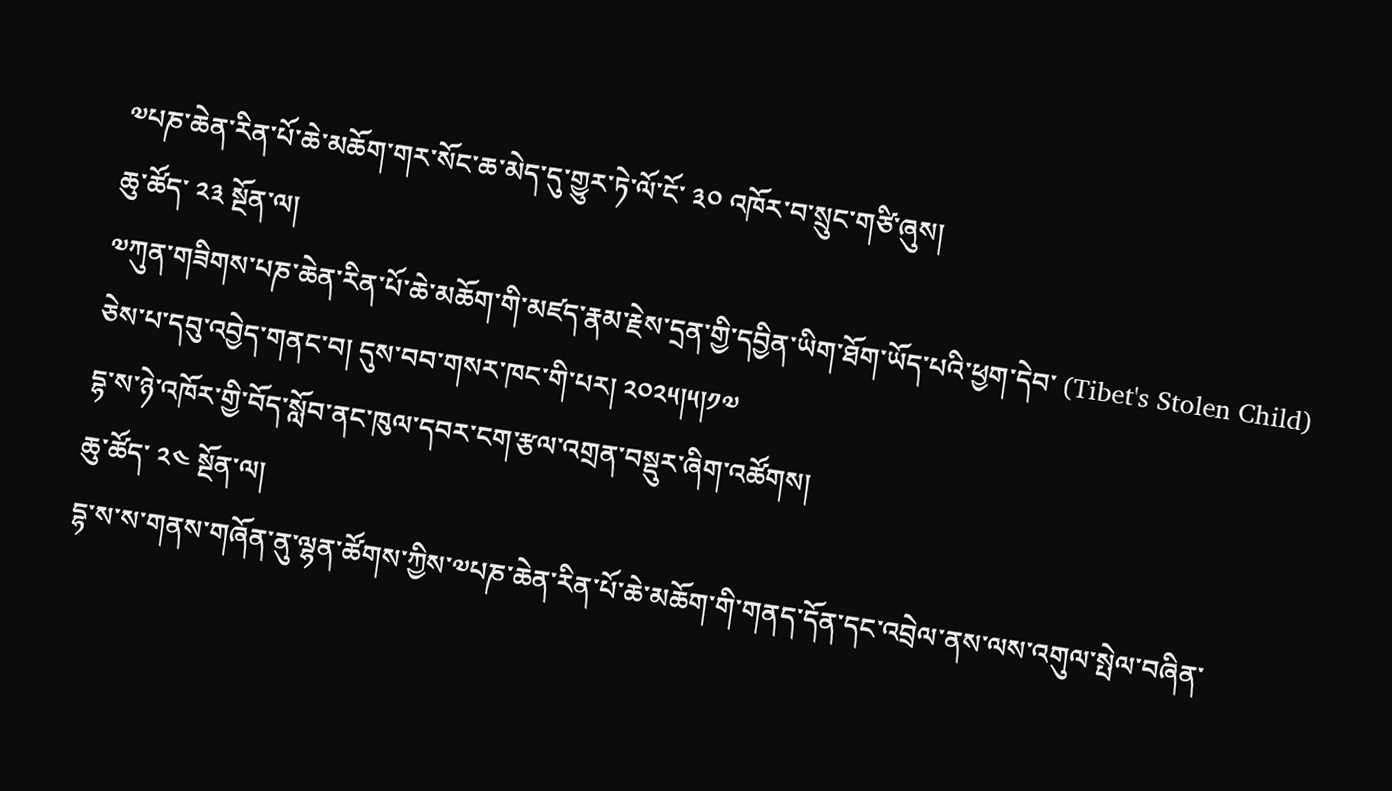༧པཎ་ཆེན་རིན་པོ་ཆེ་མཆོག་གར་སོང་ཆ་མེད་དུ་གྱུར་ཏེ་ལོ་ངོ་ ༣༠ འཁོར་བ་སྲུང་གཙི་ཞུས།
ཆུ་ཚོད་ ༢༣ སྔོན་ལ།
༧ཀུན་གཟིགས་པཎ་ཆེན་རིན་པོ་ཆེ་མཆོག་གི་མཛད་རྣམ་རྗེས་དྲན་གྱི་དབྱིན་ཡིག་ཐོག་ཡོད་པའི་ཕྱག་དེབ་ (Tibet's Stolen Child) ཅེས་པ་དབུ་འབྱེད་གནང་བ། དུས་བབ་གསར་ཁང་གི་པར། ༢༠༢༥།༥།༡༧
དྷ་ས་ཉེ་འཁོར་གྱི་བོད་སློབ་ནང་ཁུལ་དབར་ངག་རྩལ་འགྲན་བསྡུར་ཞིག་འཚོགས།
ཆུ་ཚོད་ ༢༤ སྔོན་ལ།
དྷ་ས་ས་གནས་གཞོན་ནུ་ལྷན་ཚོགས་ཀྱིས་༧པཎ་ཆེན་རིན་པོ་ཆེ་མཆོག་གི་གནད་དོན་དང་འབྲེལ་ནས་ལས་འགུལ་སྤེལ་བཞིན་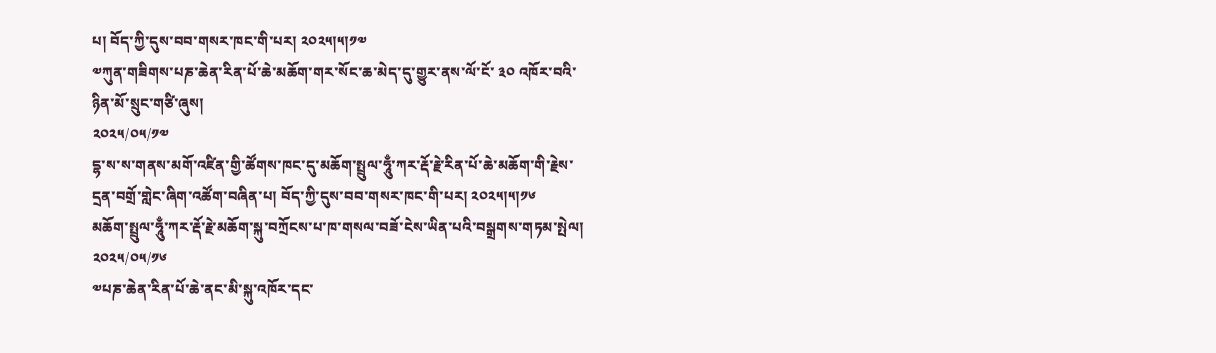པ། བོད་ཀྱི་དུས་བབ་གསར་ཁང་གི་པར། ༢༠༢༥།༥།༡༧
༧ཀུན་གཟིགས་པཎ་ཆེན་རིན་པོ་ཆེ་མཆོག་གར་སོང་ཆ་མེད་དུ་གྱུར་ནས་ལོ་ངོ་ ༣༠ འཁོར་བའི་ཉིན་མོ་སྲུང་གཙི་ཞུས།
༢༠༢༥/༠༥/༡༧
དྷ་ས་ས་གནས་མགོ་འཛིན་གྱི་ཚོགས་ཁང་དུ་མཆོག་སྤྲུལ་ཧཱུྃ་ཀར་རྡོ་རྗེ་རིན་པོ་ཆེ་མཆོག་གི་རྗེས་དྲན་བགྲོ་གླེང་ཞིག་འཚོག་བཞིན་པ། བོད་ཀྱི་དུས་བབ་གསར་ཁང་གི་པར། ༢༠༢༥།༥།༡༦
མཆོག་སྤྲུལ་ཧཱུྃ་ཀར་རྡོ་རྗེ་མཆོག་སྐུ་བཀྲོངས་པ་ཁ་གསལ་བཟོ་ངེས་ཡིན་པའི་བསྒྲགས་གཏམ་སྤེལ།
༢༠༢༥/༠༥/༡༦
༧པཎ་ཆེན་རིན་པོ་ཆེ་ནང་མི་སྐུ་འཁོར་དང་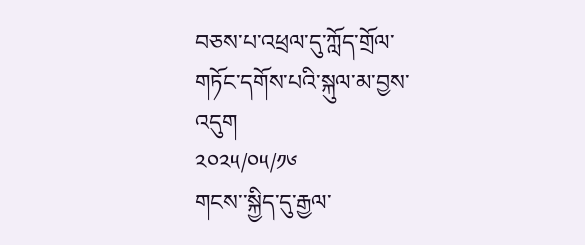བཅས་པ་འཕྲལ་དུ་ཀློད་གྲོལ་གཏོང་དགོས་པའི་སྐུལ་མ་བྱས་འདུག
༢༠༢༥/༠༥/༡༦
གངས་་སྐྱིད་དུ་རྒྱལ་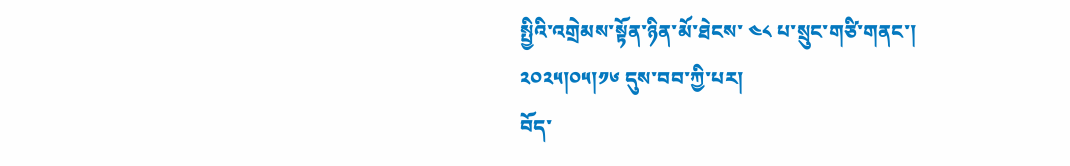སྤྱིའི་འགྲེམས་སྟོན་ཉིན་མོ་ཐེངས་ ༤༨ པ་སྲུང་གཙི་གནང་།  ༢༠༢༥།༠༥།༡༦ དུས་བབ་ཀྱི་པར།
བོད་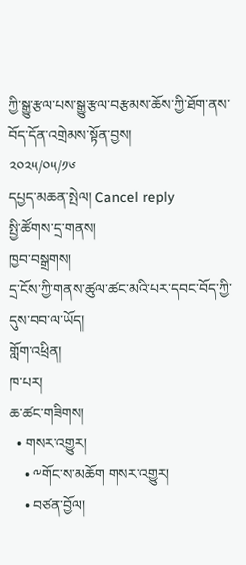ཀྱི་སྒྱུ་རྩལ་པས་སྒྱུ་རྩལ་བརྩམས་ཆོས་ཀྱི་ཐོག་ནས་བོད་དོན་འགྲེམས་སྟོན་བྱས།
༢༠༢༥/༠༥/༡༦
དཔྱད་མཆན་སྤེལ། Cancel reply
སྤྱི་ཚོགས་དྲ་གནས།
ཁྱབ་བསྒྲགས།
དྲ་ངོས་ཀྱི་གནས་ཚུལ་ཚང་མའི་པར་དབང་བོད་ཀྱི་དུས་བབ་ལ་ཡོད།
གློག་འཕྲིན།
ཁ་པར།
ཆ་ཚང་གཟིགས།
  • གསར་འགྱུར།
    • ༸གོང་ས་མཆོག གསར་འགྱུར།
    • བཙན་བྱོལ།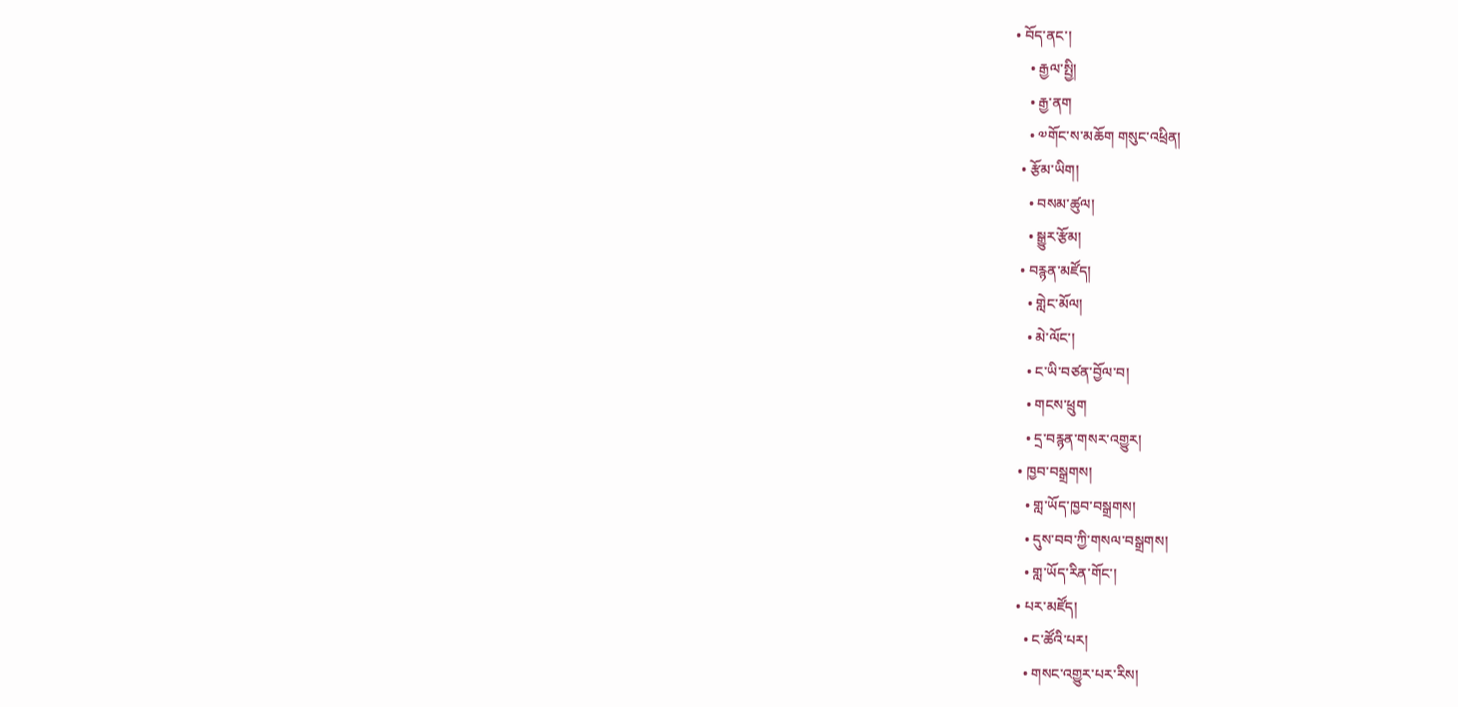• བོད་ནང་།
    • རྒྱལ་སྤྱི།
    • རྒྱ་ནག
    • ༧གོང་ས་མཆོག གསུང་འཕྲིན།
  • རྩོམ་ཡིག།
    • བསམ་ཚུལ།
    • སྒྱུར་རྩོམ།
  • བརྙན་མཛོད།
    • གླེང་མོལ།
    • མེ་ལོང་།
    • ང་ཡི་བཙན་བྱོལ་བ།
    • གངས་ཕྲུག
    • དྲ་བརྙན་གསར་འགྱུར།
  • ཁྱབ་བསྒྲགས།
    • གླ་ཡོད་ཁྱབ་བསྒྲགས།
    • དུས་བབ་ཀྱི་གསལ་བསྒྲགས།
    • གླ་ཡོད་རིན་གོང་།
  • པར་མཛོད།
    • ང་ཚོའི་པར།
    • གསང་འགྱུར་པར་རིས།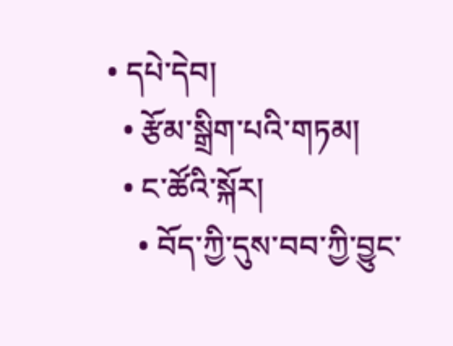• དཔེ་དེབ།
  • རྩོམ་སྒྲིག་པའི་གཏམ།
  • ང་ཚོའི་སྐོར།
    • བོད་ཀྱི་དུས་བབ་ཀྱི་བྱུང་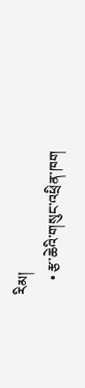རིམ།
    • རྩ་ཆེའི་གསུང་འཕྲིན་ཁག